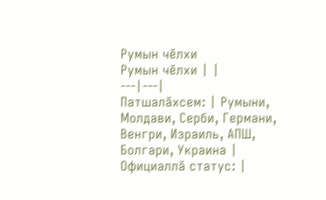Румын чĕлхи
Румын чĕлхи | |
---|---|
Патшалăхсем: | Румыни, Молдави, Серби, Германи, Венгри, Израиль, АПШ, Болгари, Украина |
Официаллă статус: |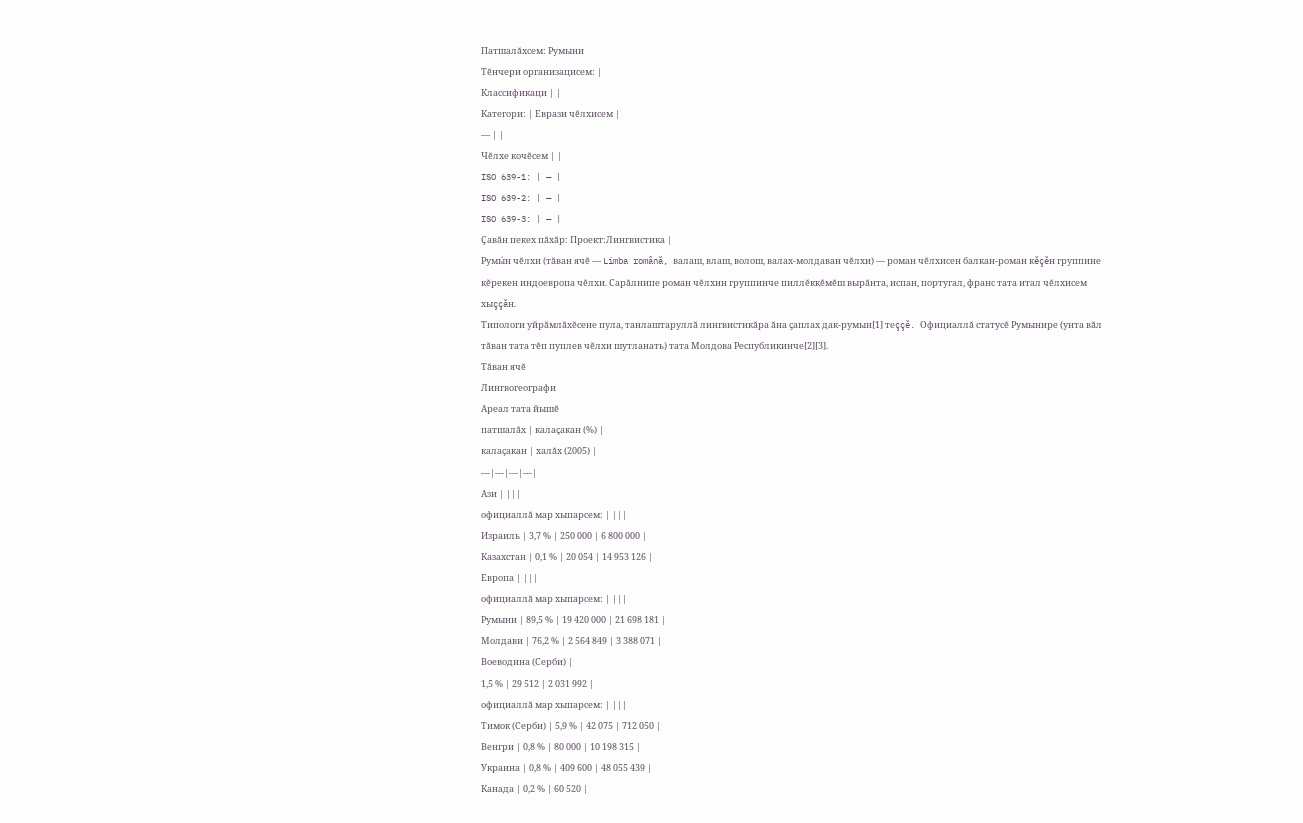Патшалăхсем: Румыни
Тĕнчери организацисем: |
Классификаци | |
Категори: | Еврази чĕлхисем |
— | |
Чĕлхе кочĕсем | |
ISO 639-1: | — |
ISO 639-2: | — |
ISO 639-3: | — |
Çавăн пекех пăхăр: Проект:Лингвистика |
Румы́н чĕлхи (тăван ячĕ — Limba română, валаш, влаш, волош, валах-молдаван чĕлхи) — роман чĕлхисен балкан-роман кĕçĕн группине кĕрекен индоевропа чĕлхи. Сарăлнипе роман чĕлхин группинче пиллĕккĕмĕш вырăнта, испан, португал, франс тата итал чĕлхисем хыççăн.
Типологи уйрăмлăхĕсене пула, танлаштаруллă лингвистикăра ăна çаплах дак-румын[1] теççĕ. Официаллă статусĕ Румынире (унта вăл тăван тата тĕп пуплев чĕлхи шутланать) тата Молдова Республикинче[2][3].
Тăван ячĕ
Лингвогеографи
Ареал тата йышĕ
патшалăх | калаçакан (%) |
калаçакан | халăх (2005) |
---|---|---|---|
Ази | |||
официаллă мар хыпарсем: | |||
Израиль | 3,7 % | 250 000 | 6 800 000 |
Казахстан | 0,1 % | 20 054 | 14 953 126 |
Европа | |||
официаллă мар хыпарсем: | |||
Румыни | 89,5 % | 19 420 000 | 21 698 181 |
Молдави | 76,2 % | 2 564 849 | 3 388 071 |
Воеводина (Серби) |
1,5 % | 29 512 | 2 031 992 |
официаллă мар хыпарсем: | |||
Тимок (Серби) | 5,9 % | 42 075 | 712 050 |
Венгри | 0,8 % | 80 000 | 10 198 315 |
Украина | 0,8 % | 409 600 | 48 055 439 |
Канада | 0,2 % | 60 520 |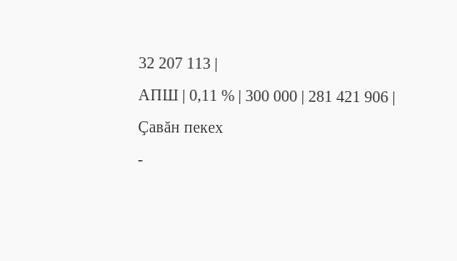32 207 113 |
АПШ | 0,11 % | 300 000 | 281 421 906 |
Çавăн пекех
-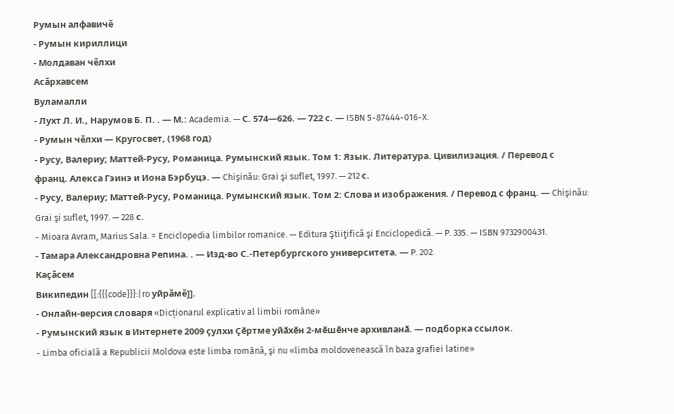Румын алфавичĕ
- Румын кириллици
- Молдаван чĕлхи
Асăрхавсем
Вуламалли
- Лухт Л. И., Нарумов Б. П. . — М.: Academia. — С. 574—626. — 722 с. — ISBN 5-87444-016-X.
- Румын чĕлхи — Кругосвет, (1968 год)
- Русу, Валериу; Маттей-Русу, Романица. Румынский язык. Том 1: Язык. Литература. Цивилизация. / Перевод с франц. Алекса Гэинэ и Иона Бэрбуцэ. — Chişinău: Grai şi suflet, 1997. — 212 с.
- Русу, Валериу; Маттей-Русу, Романица. Румынский язык. Том 2: Слова и изображения. / Перевод с франц. — Chişinău: Grai şi suflet, 1997. — 228 с.
- Mioara Avram, Marius Sala. = Enciclopedia limbilor romanice. — Editura Ştiiţifică şi Enciclopedică. — P. 335. — ISBN 9732900431.
- Тамара Александровна Репина. . — Изд-во С.-Петербургского университета. — P. 202.
Каçăсем
Википедин [[:{{{code}}}:|ro уйрăмĕ]].
- Онлайн-версия словаря «Dicționarul explicativ al limbii române»
- Румынский язык в Интернете 2009 ҫулхи Ҫӗртме уйӑхӗн 2-мӗшӗнче архивланӑ. — подборка ссылок.
- Limba oficială a Republicii Moldova este limba română, şi nu «limba moldovenească în baza grafiei latine»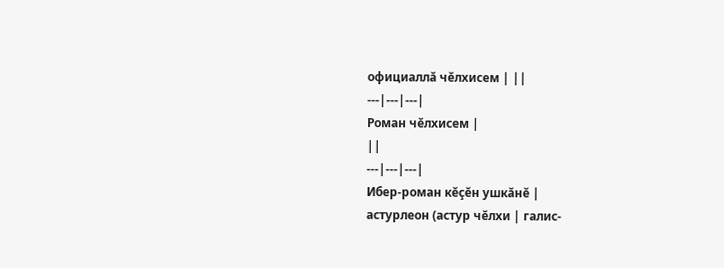официаллă чĕлхисем | ||
---|---|---|
Роман чĕлхисем |
||
---|---|---|
Ибер-роман кĕçĕн ушкăнĕ |
астурлеон (астур чĕлхи | галис-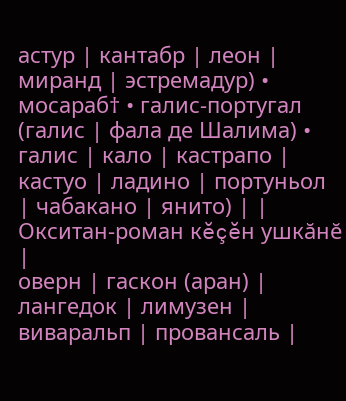астур | кантабр | леон | миранд | эстремадур) • мосараб† • галис-португал (галис | фала де Шалима) • галис | кало | кастрапо | кастуо | ладино | портуньол | чабакано | янито) | |
Окситан-роман кĕçĕн ушкăнĕ |
оверн | гаскон (аран) | лангедок | лимузен | виваральп | провансаль |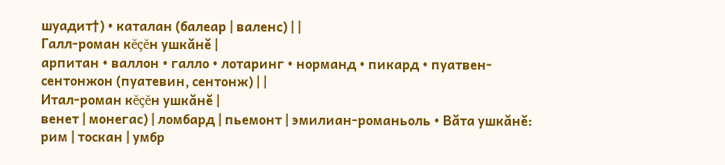шуадит†) • каталан (балеар | валенс) | |
Галл-роман кĕçĕн ушкăнĕ |
арпитан • валлон • галло • лотаринг • норманд • пикард • пуатвен-сентонжон (пуатевин, сентонж) | |
Итал-роман кĕçĕн ушкăнĕ |
венет | монегас) | ломбард | пьемонт | эмилиан-романьоль • Вăта ушкăнĕ: рим | тоскан | умбр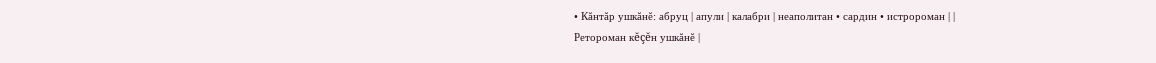• Кăнтăр ушкăнĕ: абруц | апули | калабри | неаполитан • сардин • истророман | |
Ретороман кĕçĕн ушкăнĕ |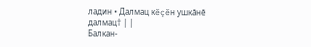ладин • Далмац кĕçĕн ушкăнĕ
далмац† | |
Балкан-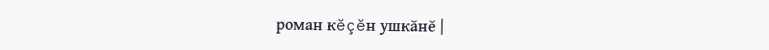роман кĕçĕн ушкăнĕ |